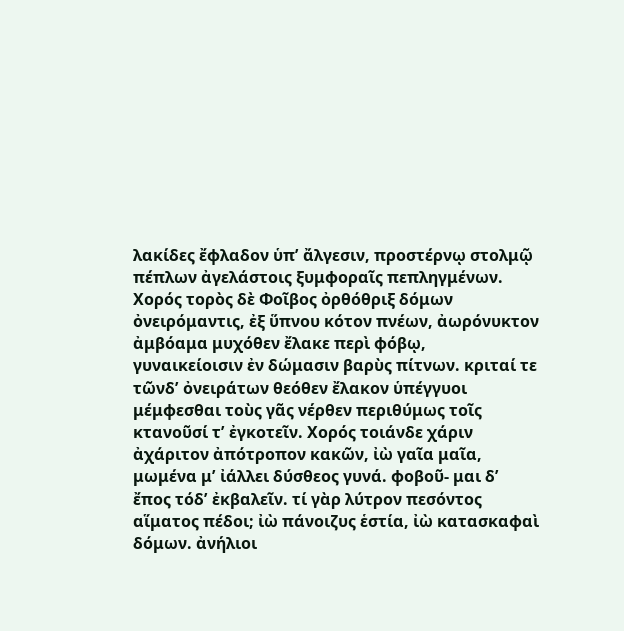λακίδες ἔφλαδον ὑπʼ ἄλγεσιν, προστέρνῳ στολμῷ πέπλων ἀγελάστοις ξυμφοραῖς πεπληγμένων. Χορός τορὸς δὲ Φοῖβος ὀρθόθριξ δόμων ὀνειρόμαντις, ἐξ ὕπνου κότον πνέων, ἀωρόνυκτον ἀμβόαμα μυχόθεν ἔλακε περὶ φόβῳ, γυναικείοισιν ἐν δώμασιν βαρὺς πίτνων. κριταί τε τῶνδʼ ὀνειράτων θεόθεν ἔλακον ὑπέγγυοι μέμφεσθαι τοὺς γᾶς νέρθεν περιθύμως τοῖς κτανοῦσί τʼ ἐγκοτεῖν. Χορός τοιάνδε χάριν ἀχάριτον ἀπότροπον κακῶν, ἰὼ γαῖα μαῖα, μωμένα μʼ ἰάλλει δύσθεος γυνά. φοβοῦ- μαι δʼ ἔπος τόδʼ ἐκβαλεῖν. τί γὰρ λύτρον πεσόντος αἵματος πέδοι; ἰὼ πάνοιζυς ἑστία, ἰὼ κατασκαφαὶ δόμων. ἀνήλιοι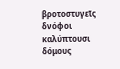βροτοστυγεῖς δνόφοι καλύπτουσι δόμους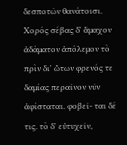δεσποτῶν θανάτοισι. Χορός σέβας δʼ ἄμαχον ἀδάματον ἀπόλεμον τὸ πρὶν διʼ ὤτων φρενός τε δαμίας περαῖνον νῦν ἀφίσταται. φοβεῖ- ται δέ τις. τὸ δʼ εὐτυχεῖν,